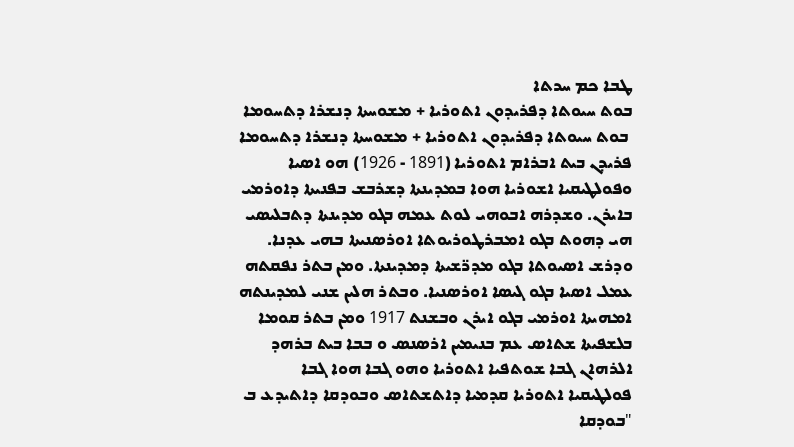ܛܒܐ ܟܡ ܚܖܬܐ
ܒܘܬ ܚܝܘܬܐ ܕܦܪܝܕܘܢ ܐܬܘܪܝܐ + ܡܫܘܚܬܐ ܕܢܫܪܐ ܕܬܚܘܡܐ
 ܒܘܬ ܚܝܘܬܐ ܕܦܪܝܕܘܢ ܐܬܘܪܝܐ + ܡܫܘܚܬܐ ܕܢܫܪܐ ܕܬܚܘܡܐ
ܦܪܝܕܢ ܒܝܬ ܐܒܪܐܡ ܐܬܘܪܝܐ (1891 - 1926) ܗܘ ܐܣܝܐ ܘܦܘܠܛܝܩܝܐ ܐܫܘܪܝܐ ܗܘܐ ܒܡܕܝܢܬܐ ܕܫܪܒܫ ܒܦܢܝܬܐ ܕܐܘܪܡܝ ܒܐܝܪܢ. ܘܫܕܪܗ ܐܒܘܗܝ ܠܘܬ ܥܡܗ ܒܓܘ ܡܕܝܢܬܐ ܕܬܒܠܝܣܝ ܗܝ ܕܗܘܬ ܒܓܘ ܐܡܒܪܛܘܪܝܘܬܐ ܐܘܪܣܢܝܬܐ ܒܗܝ ܥܕܢܐ. ܘܕܪܫ ܐܣܝܘܬܐ ܒܓܘ ܡܕܪ̈ܫܝܬܐ ܕܡܕܝܢܬܐ. ܘܡܢ ܒܬܪ ܢܦܩܬܗ ܥܡܠ ܐܣܝܐ ܒܓܘ ܓܝܣܐ ܐܘܪܣܢܝܐ. ܘܒܬܪ ܗܠܝܢ ܫܢܝ ܠܡܕܝܢܬܗ ܐܡܗܝܬܐ ܐܘܪܡܝ ܒܓܘ ܐܝܪܢ ܘܒܫܢܬ 1917 ܘܡܢ ܒܬܪ ܩܘܡܐ ܒܠܫܦܝܬܐ ܫܬܐܣ ܥܡ ܒܢܝܡܝܢ ܐܪܣܢܣ ܘ ܒܒܐ ܒܝܬ ܒܪܗܕ ܐܠܪܗܐܢ ܓܒܐ ܫܘܬܦܝܐ ܐܬܘܪܝܐ ܘܗܘ ܓܒܐ ܗܘܐ ܓܒܐ ܦܘܠܛܝܩܝܐ ܐܬܘܪܝܐ ܩܕܡܝܐ ܕܐܬܫܬܐܣ ܘܒܘܕܩܐ ܕܐܬܝܕܥ ܒ "ܒܘܕܩܐ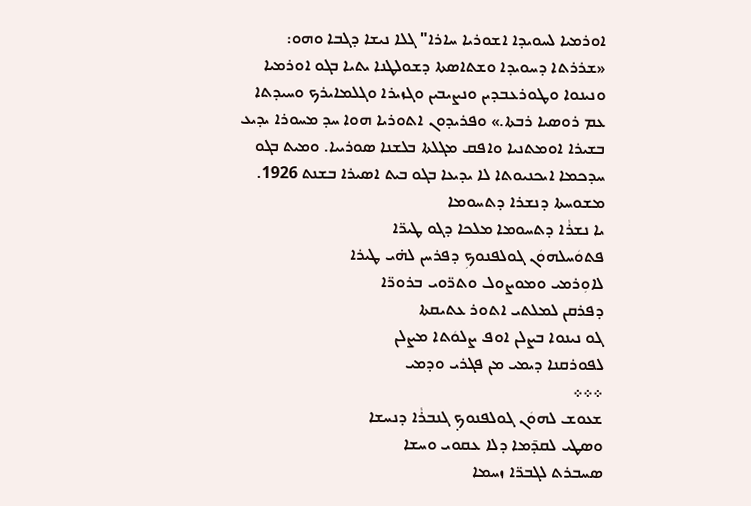ܐܘܪܡܝܐ ܠܚܘܝܕܐ ܐܫܘܪܝܐ ܚܐܪܐ" ܓܠܐ ܢܝܫܐ ܕܓܒܐ ܘܗܘ: «ܫܪܪܬܐ ܕܚܘܝܕܐ ܘܫܬܐܣܬܐ ܕܫܘܠܛܢܐ ܝܬܝܐ ܒܓܘ ܐܘܪܡܝܐ ܘܢܝܢܘܐ ܘܛܘܪܥܒܕܝܢ ܘܢܨܝܒܝܢ ܘܓܙܝܪܐ ܘܓܠܡܐܝܪܟ ܘܚܝܕܬܐ ܥܡ ܪܘܣܝܐ ܪܒܬܐ.» ܘܦܪܝܕܘܢ ܐܬܘܪܝܐ ܗܘܐ ܚܕ ܡܚܘܪܐ ܝܕܝܥ ܒܫܝܪܐ ܐܘܡܬܢܝܐ ܘܐܦܩ ܡܓܠܬܐ ܒܠܫܢܐ ܣܘܪܝܝܐ. ܘܡܝܬ ܒܓܘ ܚܕܟܡܐ ܐܝܟܢܝܘܬܐ ܠܐ ܝܕܝܥܐ ܒܓܘ ܒܝܬ ܐܣܝܪܐ ܒܫܢܬ 1926.
ܡܫܘܚܬܐ ܕܢܫܪܐ ܕܬܚܘܡܐ
ܝܐ ܢܫܪܵܐ ܕܬܚܘܡܐ ܡܠܟܐ ܕܓܘ ܛܝܪ̈ܐ
ܦܬܘܿܚܠܗܘܿܢ ܓܘܠܦܢܘܟܼ ܕܦܪܚܢ ܠܗ̇ܝ ܛܝܪܐ
ܠܐܘܼܪܡܝ ܘܡܘܨܘܠ ܘܬܪ̈ܘܝ ܒܪܘܪ̈ܐ
ܕܦܪܩܢ ܠܡܠܬܝ ܐܬܘܪ ܥܬܝܩܬܐ
ܓܘ ܢܝܢܘܐ ܒܨܠܢ ܐܘܦ ܨܠܘܿܬܐ ܡܨܠܢ
ܠܦܘܪܩܢܐ ܕܝܡܝ ܡܢ ܦܓܪܝ ܘܕܡܝ
܀܀܀
ܫܥܘܫ ܠܗܘܿܢ ܓܘܠܦܢܘܟ̣ ܓܢܒܪܵܐ ܕܢܚܫܐ
ܘܣܛܝ ܠܩܕ̄ܡܐ ܕܠܐ ܥܩܘܝ ܘܚܫܐ
ܣܚܒܪܬ ܠܓܒܪ̈ܐ ܙܚܡܐ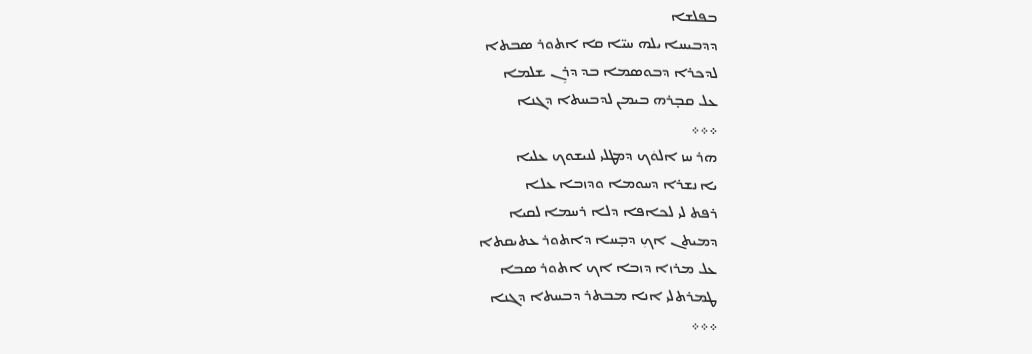ܒܦܠܫܐ
ܕܕܒܝܚܐ ܝܠܗ ܚܝ̈ܐ ܩܐ ܐܬܘܪ ܣܒܬܐ
ܠܕܟܪܐ ܕܒܘܣܡܐ ܒܕ ܕܪܹܢ ܫܠܡܐ
ܥܠ ܩܒ̣ܪܗ ܒܝܡܢ ܠܕܒܚܬܐ ܕܓܢܐ
܀܀܀
ܗܪ ܚܙ ܐܠܘܿܟ ܕܡܛܠܝ ܠܢܝܫܘܟ ܥܠܝܐ
ܝܐ ܢܫܪܐ ܕܚܘܡܐ ܘܕܙܒܐ ܥܠܐ
ܪܦܬ ܠܝ ܠܟܐܦܐ ܕܠܐ ܪܚܡܐ ܠܩܝܐ
ܕܡܝܬܢ ܐܟܼ ܕܒ̣ܚܐ ܕܐܬܘܪ ܥܬܝܩܬܐ
ܥܠ ܡܪܙܐ ܕܙܒܐ ܐܟ ܐܬܘܪ ܣܒܐ
ܛܡܪܬܠܝ ܐܢܐ ܡܒܬܪ ܕܒܚܬܐ ܕܓܢܐ
܀܀܀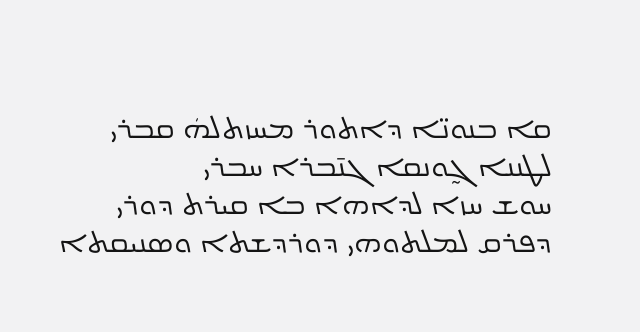ܩܐ ܒܢܘܢ̈ܐ ܕܐܬܘܪ ܡܚܙܬܠܗܿ ܩܒܪܝ
ܠܛܢܢܐ ܓ̰ܘܢܩܐ ܓܢ̄ܒܪܐ ܚܒܪܝ
ܚܘܫ ܚܙܐ ܠܕܐܗܐ ܒܐ ܩܝܪܬ ܕܘܪܝ
ܕܦܪܩ ܠܡܠܬܘܗܝ ܕܘܪܕܫܬܐ ܘܣܢܝܩܬܐ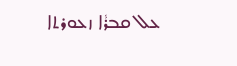ܥܠ ܩܒܪܵܐ ܙܥܘܪܬܐ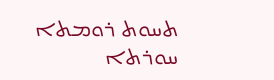ܬܚܘܬ ܪܘܡܬܐ ܚܘܪܬܐ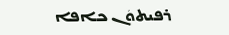ܪܦܝܬܘܿܢ ܟܐܦܐ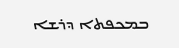ܒܡܟܦܬܐ ܕܪܫܐ